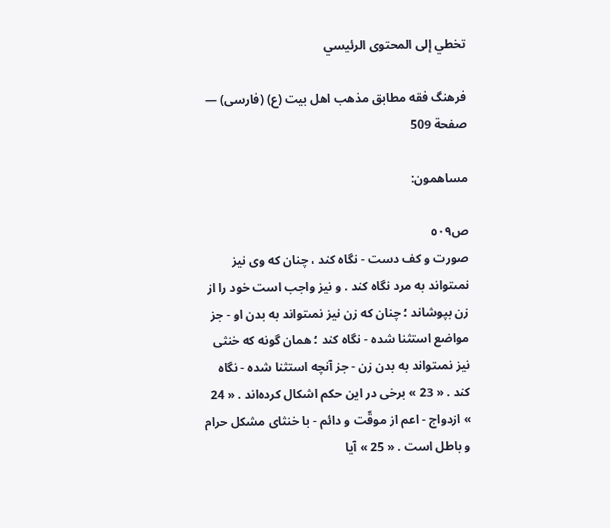تخطي إلى المحتوى الرئيسي

فرهنگ فقه مطابق مذهب اهل بيت (ع) (فارسى) — صفحة 509

مساهمون:

ص٥٠٩
صورت و كف دست - نگاه كند ، چنان كه وى نيز نمىتواند به مرد نگاه كند . و نيز واجب است خود را از زن بپوشاند ؛ چنان كه زن نيز نمىتواند به بدن او - جز مواضع استثنا شده - نگاه كند ؛ همان گونه كه خنثى نيز نمىتواند به بدن زن - جز آنچه استثنا شده - نگاه كند . « 23 » برخى در اين حكم اشكال كرده‌اند . « 24 » ازدواج - اعم از موقّت و دائم - با خنثاى مشكل حرام و باطل است . « 25 » آيا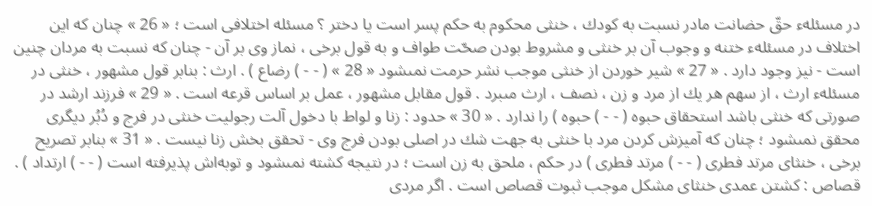در مسئلهء حقّ حضانت مادر نسبت به كودك ، خنثى محكوم به حكم پسر است يا دختر ؟ مسئله اختلافى است ؛ « 26 » چنان كه اين اختلاف در مسئلهء ختنه و وجوب آن بر خنثى و مشروط بودن صحّت طواف و به قول برخى ، نماز وى بر آن - چنان كه نسبت به مردان چنين است - نيز وجود دارد . « 27 » شير خوردن از خنثى موجب نشر حرمت نمىشود « 28 » ( - - ) رضاع ) . ارث : بنابر قول مشهور ، خنثى در مسئلهء ارث ، از سهم هر يك از مرد و زن ، نصف ، ارث مىبرد . قول مقابل مشهور ، عمل بر اساس قرعه است . « 29 » فرزند ارشد در صورتى كه خنثى باشد استحقاق حبوه ( - - ) حبوه ) را ندارد . « 30 » حدود : زنا و لواط با دخول آلت رجوليت خنثى در فرج و دُبُر ديگرى محقق نمىشود ؛ چنان كه آميزش كردن مرد با خنثى به جهت شك در اصلى بودن فرج وى - تحقق بخش زنا نيست . « 31 » بنابر تصريح برخى ، خنثاى مرتد فطرى ( - - ) مرتد فطرى ) در حكم ، ملحق به زن است ؛ در نتيجه كشته نمىشود و توبه‌اش پذيرفته است ( - - ) ارتداد ) . قصاص : كشتن عمدى خنثاى مشكل موجب ثبوت قصاص است . اگر مردى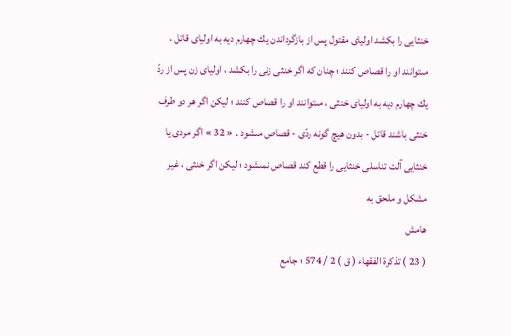خنثايى را بكشد اولياى مقتول پس از بازگرداندن يك چهارم ديه به اولياى قاتل ، مىتوانند او را قصاص كنند ؛ چنان كه اگر خنثى زنى را بكشد ، اولياى زن پس از ردّ يك چهارم ديه به اولياى خنثى ، مىتوانند او را قصاص كنند ؛ ليكن اگر هر دو طرف خنثى باشند قاتل - بدون هيچ گونه ردّى - قصاص مىشود . « 32 » اگر مردى يا خنثايى آلت تناسلى خنثايى را قطع كند قصاص نمىشود ؛ ليكن اگر خنثى ، غير مشكل و ملحق به
هامش
( 23 ) تذكرة الفقهاء ( ق ) 2 / 574 ؛ جامع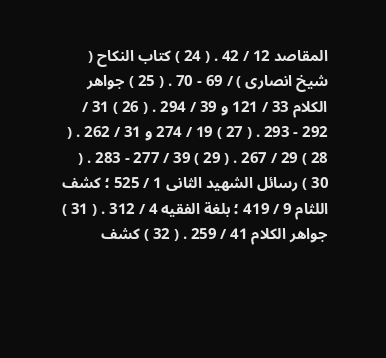المقاصد 12 / 42 . ( 24 ) كتاب النكاح ( شيخ انصارى ) / 69 - 70 . ( 25 ) جواهر الكلام 33 / 121 و 39 / 294 . ( 26 ) 31 / 292 - 293 . ( 27 ) 19 / 274 و 31 / 262 . ( 28 ) 29 / 267 . ( 29 ) 39 / 277 - 283 . ( 30 ) رسائل الشهيد الثانى 1 / 525 ؛ كشف اللثام 9 / 419 ؛ بلغة الفقيه 4 / 312 . ( 31 ) جواهر الكلام 41 / 259 . ( 32 ) كشف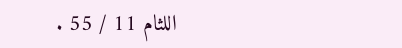اللثام 11 / 55 .